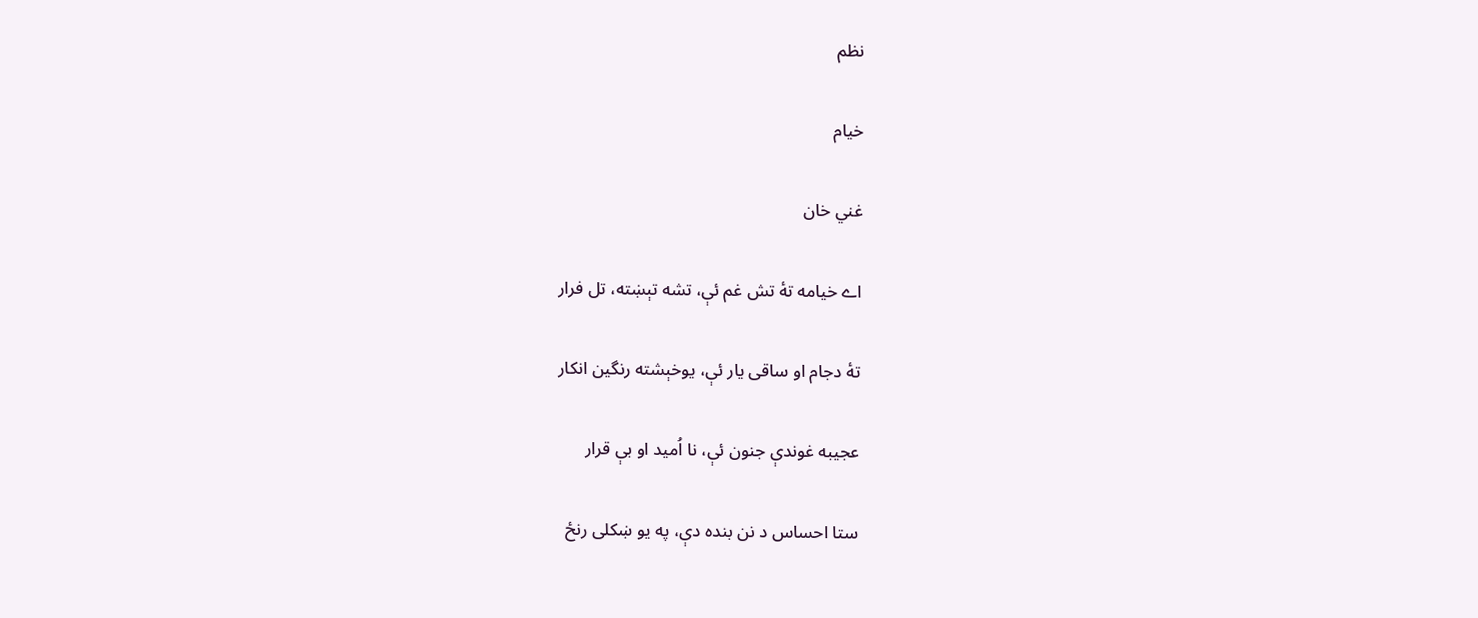نظم

خيام

غني خان

اے خيامه تۀ تش غم ئې، تشه تېښته، تل فرار

تۀ دجام او ساقی يار ئې، يوخېشته رنگين انکار

عجيبه غوندې جنون ئې، نا اُميد او بې قرار

ستا احساس د نن بنده دې، په يو ښکلی رنځ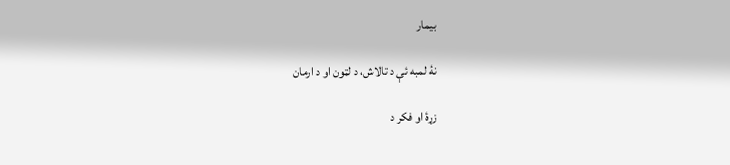بيمار

نۀ لمبه ئې د تالاش، د لټون او د ارمان

زړۀ او فکر د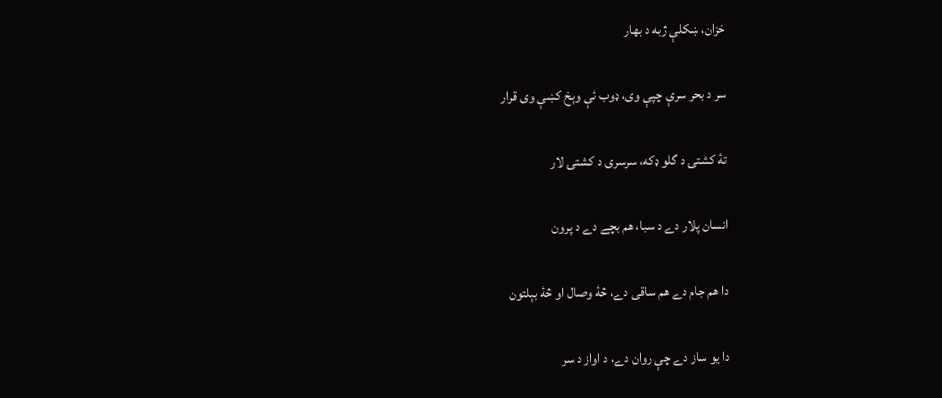خزان، ښکلې ژبه د بهار

سر د بحر سرې چپې وی، ډوب ئې وېخ کښې وی قرار

تۀ کشتۍ د گلو ډکه، سرسری د کشتۍ لار

انسان پلار دے د سبا، هم بچے دے د پرون

دا هم جام دے هم ساقی دے، څۀ وصال او څۀ بېلتون

دا يو ساز دے چې روان دے، د اواز د سر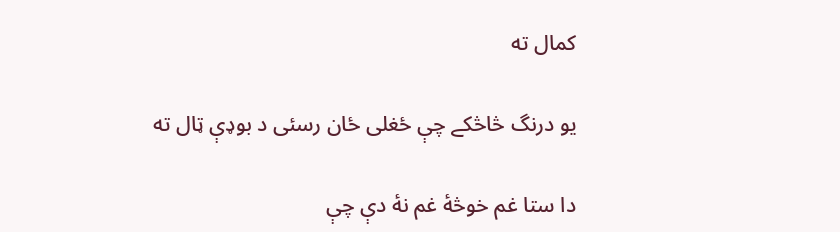کمال ته

يو درنگ څاڅکے چې ځغلی ځان رسئی د بوډې ټال ته

دا ستا غم خوڅۀ غم نۀ دې چې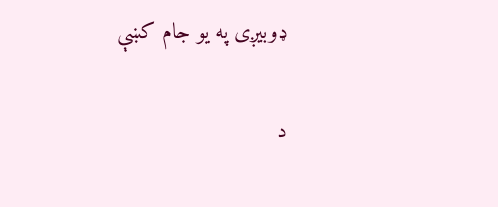ډوبيږی په يو جام کښې

د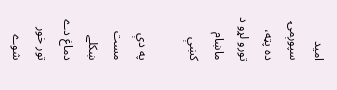اميد سپوږمۍ ده پټه، تورو لړو د ماښام کښې

په دې مست ښکلے دماغ دے تور خور شوے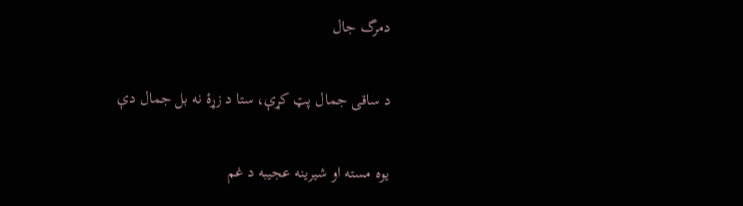دمرگ جال

د ساقی جمال پټ کړې، ستا د زړۀ نه بل جمال دې

يوه مسته او شيرينه عجيبه د غم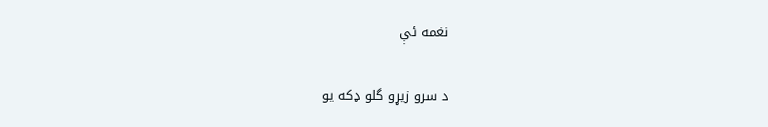نغمه ئې

د سرو زيړو گلو ډکه يو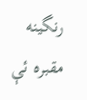رنگينه مقبره ئې